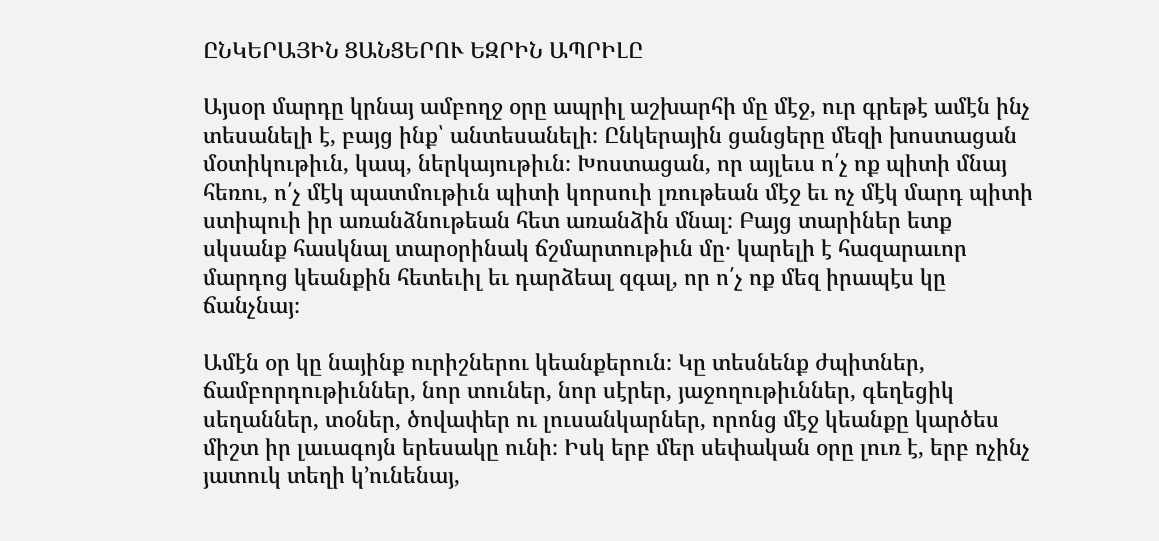ԸՆԿԵՐԱՅԻՆ ՑԱՆՑԵՐՈՒ ԵԶՐԻՆ ԱՊՐԻԼԸ

Այսօր մարդը կրնայ ամբողջ օրը ապրիլ աշխարհի մը մէջ, ուր գրեթէ ամէն ինչ տեսանելի է, բայց ինք՝ անտեսանելի։ Ընկերային ցանցերը մեզի խոստացան մօտիկութիւն, կապ, ներկայութիւն։ Խոստացան, որ այլեւս ո՛չ ոք պիտի մնայ հեռու, ո՛չ մէկ պատմութիւն պիտի կորսուի լռութեան մէջ եւ ոչ մէկ մարդ պիտի ստիպուի իր առանձնութեան հետ առանձին մնալ։ Բայց տարիներ ետք սկսանք հասկնալ տարօրինակ ճշմարտութիւն մը․ կարելի է հազարաւոր մարդոց կեանքին հետեւիլ եւ դարձեալ զգալ, որ ո՛չ ոք մեզ իրապէս կը ճանչնայ։

Ամէն օր կը նայինք ուրիշներու կեանքերուն։ Կը տեսնենք ժպիտներ, ճամբորդութիւններ, նոր տուներ, նոր սէրեր, յաջողութիւններ, գեղեցիկ սեղաններ, տօներ, ծովափեր ու լուսանկարներ, որոնց մէջ կեանքը կարծես միշտ իր լաւագոյն երեսակը ունի։ Իսկ երբ մեր սեփական օրը լուռ է, երբ ոչինչ յատուկ տեղի կ՚ունենայ,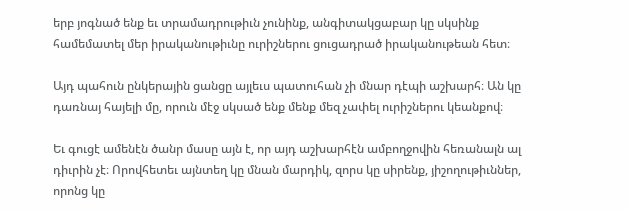երբ յոգնած ենք եւ տրամադրութիւն չունինք, անգիտակցաբար կը սկսինք համեմատել մեր իրականութիւնը ուրիշներու ցուցադրած իրականութեան հետ։

Այդ պահուն ընկերային ցանցը այլեւս պատուհան չի մնար դէպի աշխարհ։ Ան կը դառնայ հայելի մը, որուն մէջ սկսած ենք մենք մեզ չափել ուրիշներու կեանքով։

Եւ գուցէ ամենէն ծանր մասը այն է, որ այդ աշխարհէն ամբողջովին հեռանալն ալ դիւրին չէ։ Որովհետեւ այնտեղ կը մնան մարդիկ, զորս կը սիրենք, յիշողութիւններ, որոնց կը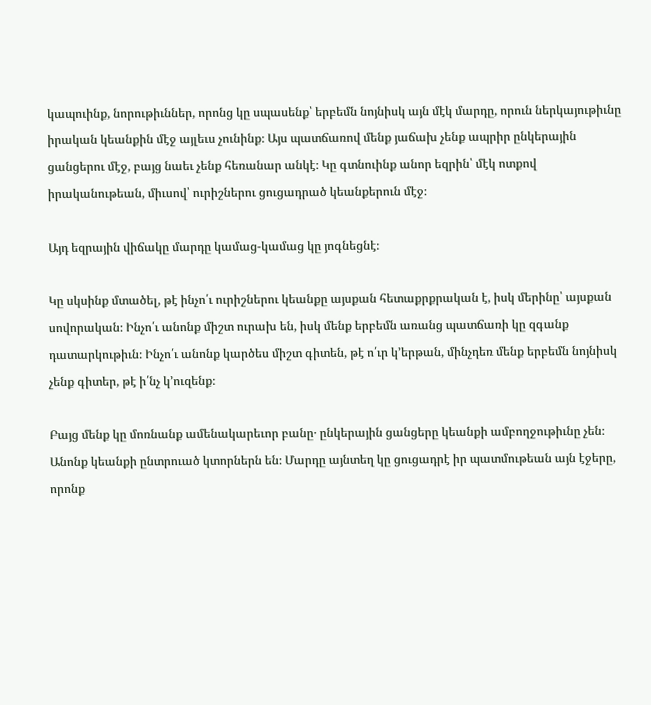կապուինք, նորութիւններ, որոնց կը սպասենք՝ երբեմն նոյնիսկ այն մէկ մարդը, որուն ներկայութիւնը իրական կեանքին մէջ այլեւս չունինք։ Այս պատճառով մենք յաճախ չենք ապրիր ընկերային ցանցերու մէջ, բայց նաեւ չենք հեռանար անկէ։ Կը գտնուինք անոր եզրին՝ մէկ ոտքով իրականութեան, միւսով՝ ուրիշներու ցուցադրած կեանքերուն մէջ։

Այդ եզրային վիճակը մարդը կամաց-կամաց կը յոգնեցնէ։

Կը սկսինք մտածել, թէ ինչո՛ւ ուրիշներու կեանքը այսքան հետաքրքրական է, իսկ մերինը՝ այսքան սովորական։ Ինչո՛ւ անոնք միշտ ուրախ են, իսկ մենք երբեմն առանց պատճառի կը զգանք դատարկութիւն։ Ինչո՛ւ անոնք կարծես միշտ գիտեն, թէ ո՛ւր կ՚երթան, մինչդեռ մենք երբեմն նոյնիսկ չենք գիտեր, թէ ի՛նչ կ՚ուզենք։

Բայց մենք կը մոռնանք ամենակարեւոր բանը․ ընկերային ցանցերը կեանքի ամբողջութիւնը չեն։ Անոնք կեանքի ընտրուած կտորներն են։ Մարդը այնտեղ կը ցուցադրէ իր պատմութեան այն էջերը, որոնք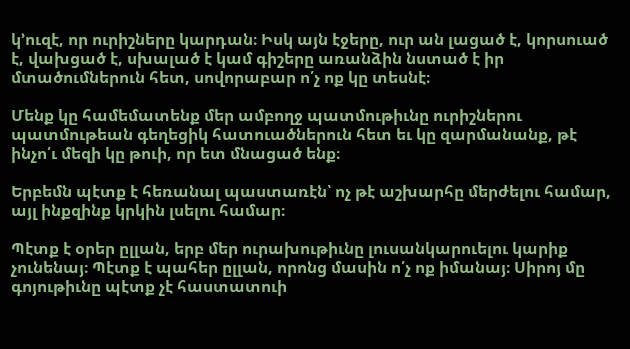կ՚ուզէ, որ ուրիշները կարդան։ Իսկ այն էջերը, ուր ան լացած է, կորսուած է, վախցած է, սխալած է կամ գիշերը առանձին նստած է իր մտածումներուն հետ, սովորաբար ո՛չ ոք կը տեսնէ։

Մենք կը համեմատենք մեր ամբողջ պատմութիւնը ուրիշներու պատմութեան գեղեցիկ հատուածներուն հետ եւ կը զարմանանք, թէ ինչո՛ւ մեզի կը թուի, որ ետ մնացած ենք։

Երբեմն պէտք է հեռանալ պաստառէն՝ ոչ թէ աշխարհը մերժելու համար, այլ ինքզինք կրկին լսելու համար։

Պէտք է օրեր ըլլան, երբ մեր ուրախութիւնը լուսանկարուելու կարիք չունենայ։ Պէտք է պահեր ըլլան, որոնց մասին ո՛չ ոք իմանայ։ Սիրոյ մը գոյութիւնը պէտք չէ հաստատուի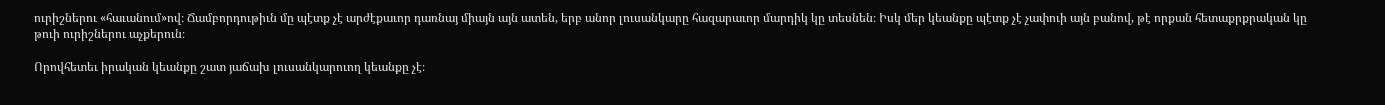ուրիշներու «հաւանում»ով։ Ճամբորդութիւն մը պէտք չէ արժէքաւոր դառնայ միայն այն ատեն, երբ անոր լուսանկարը հազարաւոր մարդիկ կը տեսնեն։ Իսկ մեր կեանքը պէտք չէ չափուի այն բանով, թէ որքան հետաքրքրական կը թուի ուրիշներու աչքերուն։

Որովհետեւ իրական կեանքը շատ յաճախ լուսանկարուող կեանքը չէ։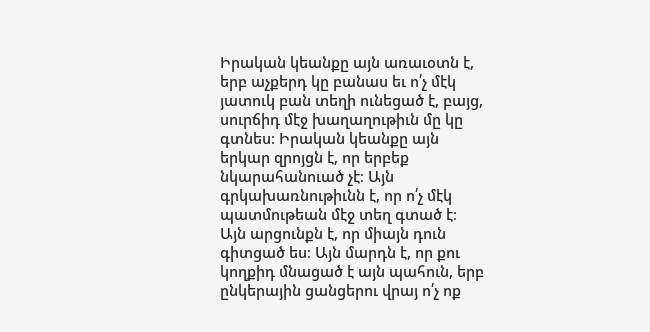Իրական կեանքը այն առաւօտն է, երբ աչքերդ կը բանաս եւ ո՛չ մէկ յատուկ բան տեղի ունեցած է, բայց, սուրճիդ մէջ խաղաղութիւն մը կը գտնես։ Իրական կեանքը այն երկար զրոյցն է, որ երբեք նկարահանուած չէ։ Այն գրկախառնութիւնն է, որ ո՛չ մէկ պատմութեան մէջ տեղ գտած է։ Այն արցունքն է, որ միայն դուն գիտցած ես։ Այն մարդն է, որ քու կողքիդ մնացած է այն պահուն, երբ ընկերային ցանցերու վրայ ո՛չ ոք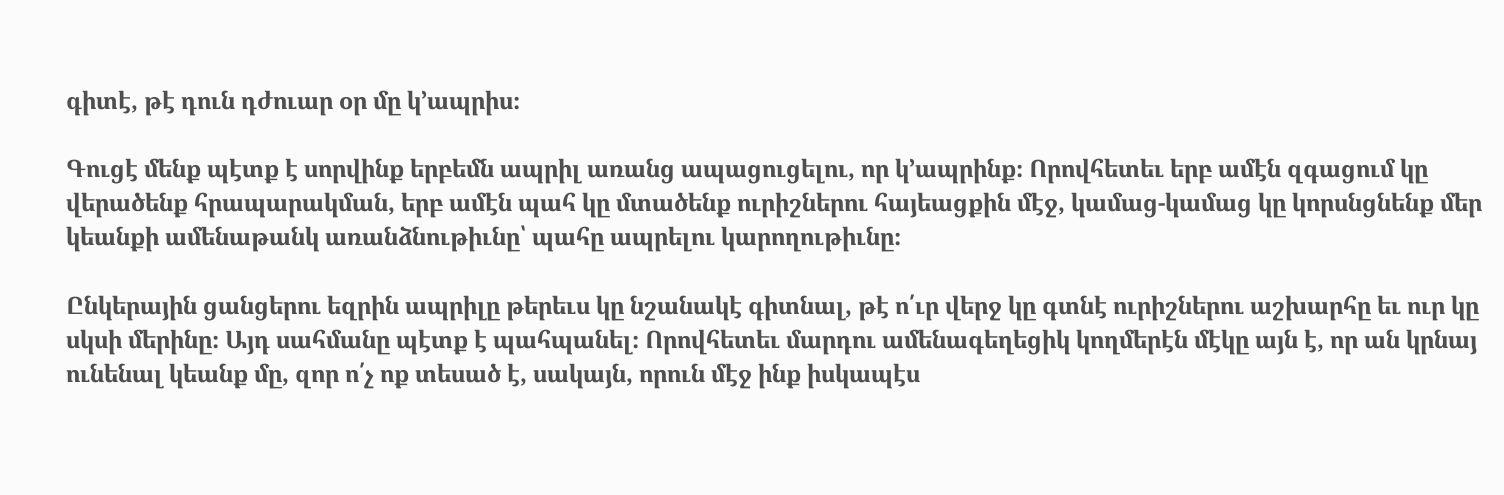գիտէ, թէ դուն դժուար օր մը կ՚ապրիս։

Գուցէ մենք պէտք է սորվինք երբեմն ապրիլ առանց ապացուցելու, որ կ՚ապրինք։ Որովհետեւ երբ ամէն զգացում կը վերածենք հրապարակման, երբ ամէն պահ կը մտածենք ուրիշներու հայեացքին մէջ, կամաց-կամաց կը կորսնցնենք մեր կեանքի ամենաթանկ առանձնութիւնը՝ պահը ապրելու կարողութիւնը։

Ընկերային ցանցերու եզրին ապրիլը թերեւս կը նշանակէ գիտնալ, թէ ո՛ւր վերջ կը գտնէ ուրիշներու աշխարհը եւ ուր կը սկսի մերինը։ Այդ սահմանը պէտք է պահպանել։ Որովհետեւ մարդու ամենագեղեցիկ կողմերէն մէկը այն է, որ ան կրնայ ունենալ կեանք մը, զոր ո՛չ ոք տեսած է, սակայն, որուն մէջ ինք իսկապէս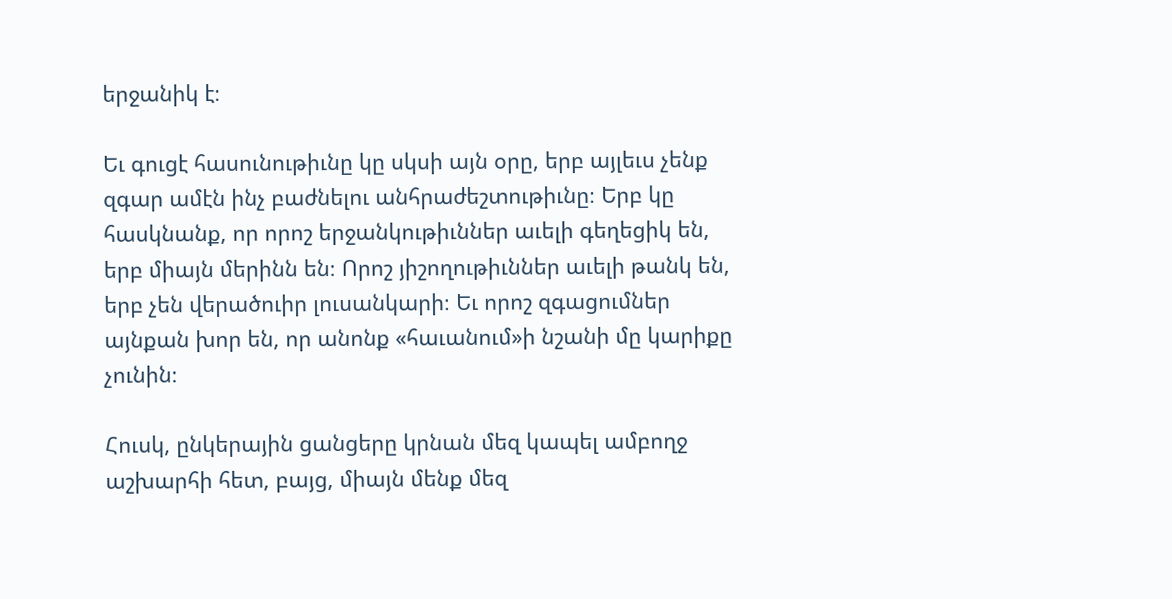երջանիկ է։

Եւ գուցէ հասունութիւնը կը սկսի այն օրը, երբ այլեւս չենք զգար ամէն ինչ բաժնելու անհրաժեշտութիւնը։ Երբ կը հասկնանք, որ որոշ երջանկութիւններ աւելի գեղեցիկ են, երբ միայն մերինն են։ Որոշ յիշողութիւններ աւելի թանկ են, երբ չեն վերածուիր լուսանկարի։ Եւ որոշ զգացումներ այնքան խոր են, որ անոնք «հաւանում»ի նշանի մը կարիքը չունին։

Հուսկ, ընկերային ցանցերը կրնան մեզ կապել ամբողջ աշխարհի հետ, բայց, միայն մենք մեզ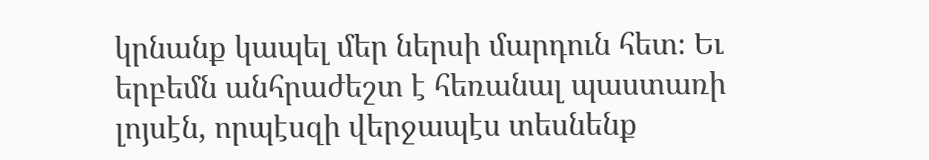կրնանք կապել մեր ներսի մարդուն հետ։ Եւ երբեմն անհրաժեշտ է հեռանալ պաստառի լոյսէն, որպէսզի վերջապէս տեսնենք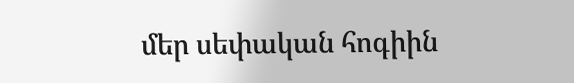մեր սեփական հոգիին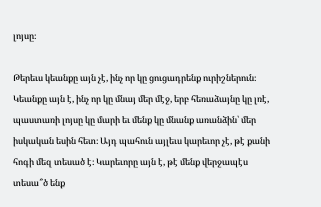լոյսը։

Թերեւս կեանքը այն չէ, ինչ որ կը ցուցադրենք ուրիշներուն։ Կեանքը այն է, ինչ որ կը մնայ մեր մէջ, երբ հեռաձայնը կը լռէ, պաստառի լոյսը կը մարի եւ մենք կը մնանք առանձին՝ մեր իսկական եսին հետ։ Այդ պահուն այլեւս կարեւոր չէ, թէ քանի հոգի մեզ տեսած է։ Կարեւորը այն է, թէ մենք վերջապէս տեսա՞ծ ենք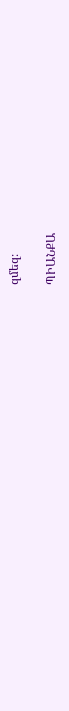զմեզ։

ՊԻԱՆՔԱ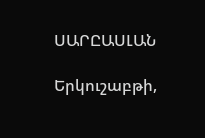ՍԱՐԸԱՍԼԱՆ

Երկուշաբթի,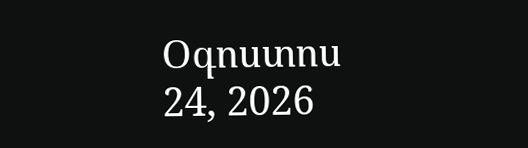Օգոստոս 24, 2026